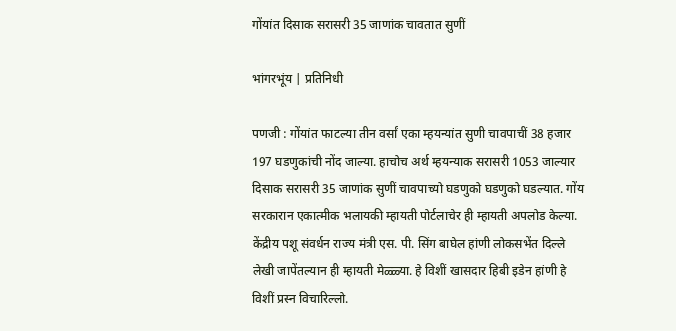गोंयांत दिसाक सरासरी 35 जाणांक चावतात सुणीं

भांगरभूंय | प्रतिनिधी

पणजी : गोंयांत फाटल्या तीन वर्सां एका म्हयन्यांत सुणी चावपाचीं 38 हजार 197 घडणुकांची नोंद जाल्या. हाचोच अर्थ म्हयन्याक सरासरी 1053 जाल्यार दिसाक सरासरी 35 जाणांक सुणीं चावपाच्यो घडणुको घडणुको घडल्यात. गोंय सरकारान एकात्मीक भलायकी म्हायती पोर्टलाचेर ही म्हायती अपलोड केल्या. केंद्रीय पशू संवर्धन राज्य मंत्री एस. पी. सिंग बाघेल हांणी लोकसभेंत दिल्ले लेखी जापेंतल्यान ही म्हायती मेळ्ळ्या. हे विशीं खासदार हिबी इडेन हांणी हे विशीं प्रस्न विचारिल्लो.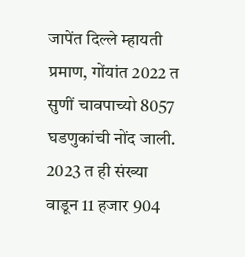जापेंत दिल्ले म्हायती प्रमाण, गोंयांत 2022 त सुणीं चावपाच्यो 8057 घडणुकांची नोंद जाली. 2023 त ही संख्या वाडून 11 हजार 904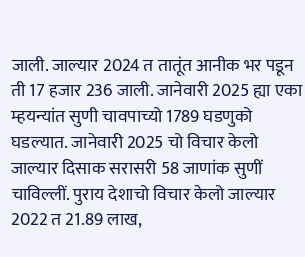जाली. जाल्यार 2024 त तातूंत आनीक भर पडून ती 17 हजार 236 जाली. जानेवारी 2025 ह्या एका म्हयन्यांत सुणी चावपाच्यो 1789 घडणुको घडल्यात. जानेवारी 2025 चो विचार केलो जाल्यार दिसाक सरासरी 58 जाणांक सुणीं चाविल्लीं. पुराय देशाचो विचार केलो जाल्यार 2022 त 21.89 लाख,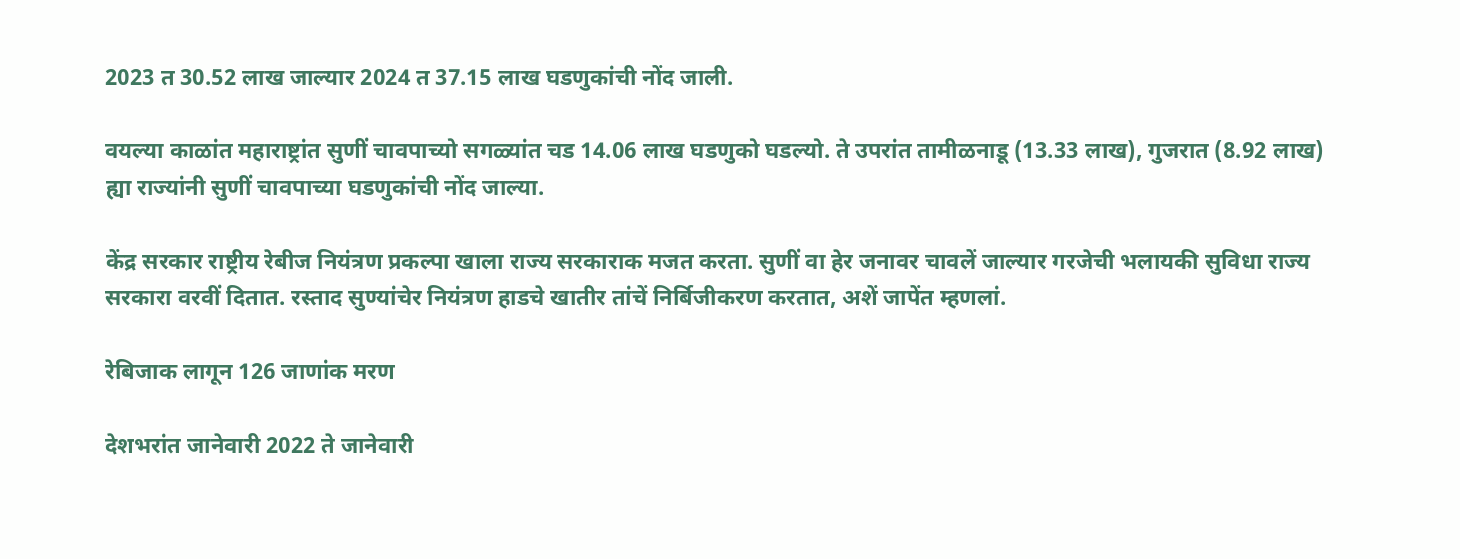2023 त 30.52 लाख जाल्यार 2024 त 37.15 लाख घडणुकांची नोंद जाली.

वयल्या काळांत महाराष्ट्रांत सुणीं चावपाच्यो सगळ्यांत चड 14.06 लाख घडणुको घडल्यो. ते उपरांत तामीळनाडू (13.33 लाख), गुजरात (8.92 लाख) ह्या राज्यांनी सुणीं चावपाच्या घडणुकांची नोंद जाल्या.

केंद्र सरकार राष्ट्रीय रेबीज नियंत्रण प्रकल्पा खाला राज्य सरकाराक मजत करता. सुणीं वा हेर जनावर चावलें जाल्यार गरजेची भलायकी सुविधा राज्य सरकारा वरवीं दितात. रस्ताद सुण्यांचेर नियंत्रण हाडचे खातीर तांचें निर्बिजीकरण करतात, अशें जापेंत म्हणलां.

रेबिजाक लागून 126 जाणांक मरण

देशभरांत जानेवारी 2022 ते जानेवारी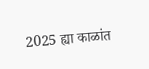2025 ह्या काळांत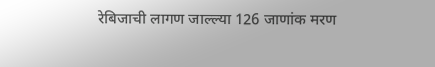रेबिजाची लागण जाल्ल्या 126 जाणांक मरण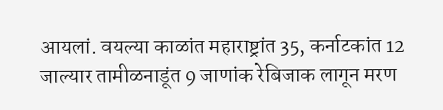आयलां. वयल्या काळांत महाराष्ट्रांत 35, कर्नाटकांत 12 जाल्यार तामीळनाडूंत 9 जाणांक रेबिजाक लागून मरण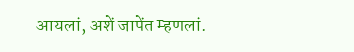आयलां, अशें जापेंत म्हणलां.